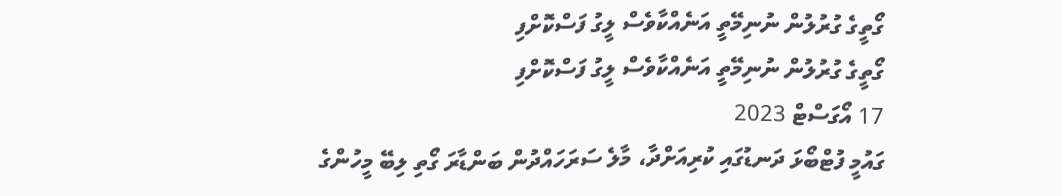ގޯތީގެ ގުރުލުން ނުނިމޭތީ އަނެއްކާވެސް ލީގު ފަސްކޮށްފި
ގޯތީގެ ގުރުލުން ނުނިމޭތީ އަނެއްކާވެސް ލީގު ފަސްކޮށްފި
17 އޯގަސްޓް 2023
ގައުމީ ފުޓްބޯޅަ ދަނޑުގައި ކުރިއަށްދާ، މާލެ ސަރަހައްދުން ބަންޑާރަ ގޯތި ލިބޭ މީހުންގެ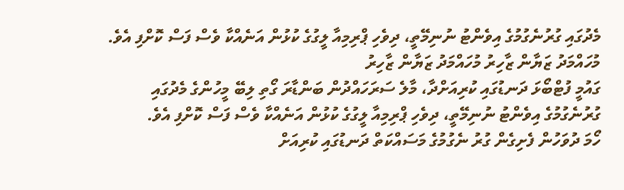މެދުގައި ގުރުނެގުމުގެ އިވެންޓު ނުނިމޭތީ، ދިވެހި ޕްރިމިއާ ލީގުގެ ކުޅުން އަނެއްކާ ވެސް ފަސް ކޮށްފި އެވެ.
މުހައްމަދު ޒަޔާން ޒާހިރު މުހައްމަދު ޒަޔާން ޒާހިރު
ގައުމީ ފުޓްބޯޅަ ދަނޑުގައި ކުރިއަށްދާ، މާލެ ސަރަހައްދުން ބަންޑާރަ ގޯތި ލިބޭ މީހުންގެ މެދުގައި ގުރުނެގުމުގެ އިވެންޓު ނުނިމޭތީ، ދިވެހި ޕްރިމިއާ ލީގުގެ ކުޅުން އަނެއްކާ ވެސް ފަސް ކޮށްފި އެވެ.
ހޯމަ ދުވަހުން ފެށިގެން ގުރު ނެގުމުގެ މަސައްކަތް ދަނޑުގައި ކުރިއަށް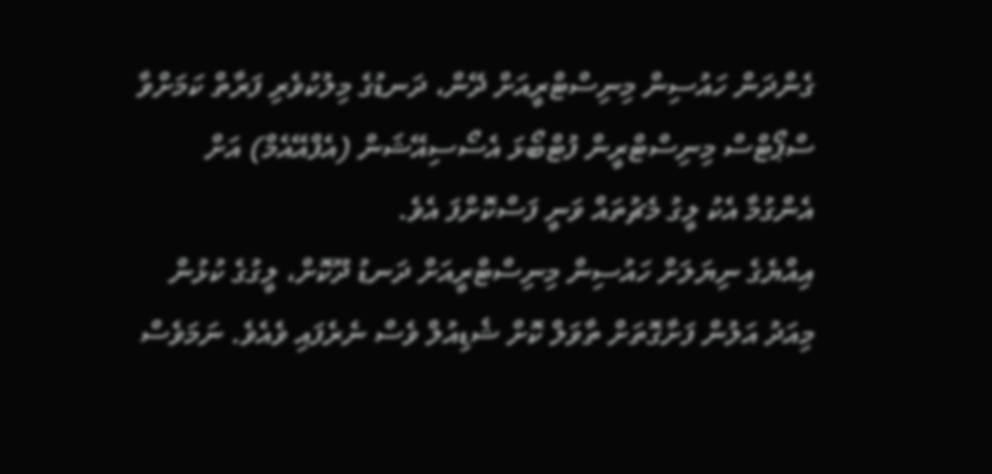ގެންދަން ހައުސިން މިނިސްޓްރީއަށް ދޭން، ދަނޑުގެ މިލުކުވެރި ފަރާތް ކަމަށްވާ ސްޕޯޓްސް މިނިސްޓްރީން ފުޓްބޯޅަ އެސޯސިއޭޝަން (އެފްއޭއެމް) އަށް އެންގުމާ އެކު ލީގު މެޗުތައް ވަނީ ފަސްކޮށްފަ އެވެ.
އިއްޔެގެ ނިޔަލަށް ހައުސިން މިނިސްޓްރީއަށް ދަނޑު ދޫކޮށް، ލީގުގެ ކުޅުން މިއަދު އަލުން ފަށާގޮތަށް ތާވަލް ކޮށް ޝެޑިއުލް ވެސް ނެރެފައި ވެއެވެ. ނަމަވެސް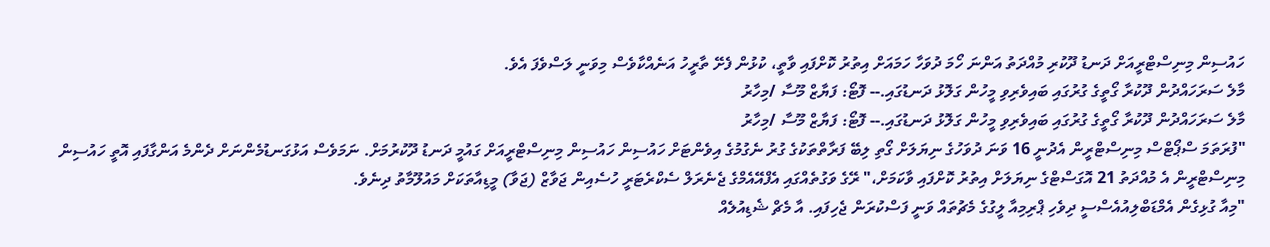ހައުސިން މިނިސްޓްރީއަށް ދަނޑު ދޫކުރި މުއްދަތު އަންނަ ހޯމަ ދުވަހާ ހަމައަށް އިތުރު ކޮށްފައި ވާތީ، ކުޅުން ފެށޭ ތާރީހު އަނެއްކާވެސް މިވަނީ ލަސްވެފަ އެވެ.
މާލެ ސަރަހައްދުން ދޫކުރާ ގޯތީގެ ގުރުގައި ބައިވެރިވި މީހުން ގަލޮޅު ދަނޑުގައި.-- ފޮޓޯ: ފަޔާޒް މޫސާ /މިހާރު
މާލެ ސަރަހައްދުން ދޫކުރާ ގޯތީގެ ގުރުގައި ބައިވެރިވި މީހުން ގަލޮޅު ދަނޑުގައި.-- ފޮޓޯ: ފަޔާޒް މޫސާ /މިހާރު
"ފުރަތަމަ ސްޕޯޓްސް މިނިސްޓްރީން އެދުނީ 16 ވަނަ ދުވަހުގެ ނިޔަލަށް ގޯތި ލިބޭ ފަރާތްތަކުގެ ގުރު ނެގުމުގެ އިވެންޓަށް ހައުސިން ހައުސިން މިނިސްޓްރީއަށް ގައުމީ ދަނޑު ދޫކުރުމަށް. ނަމަވެސް އަޅުގަނޑުމެންނަށް ދެންމެ އަންގާފައި އޮތީ ހައުސިން މިނިސްޓްރީން އެ މުއްދަތު 21 އޮގަސްޓްގެ ނިޔަލަށް އިތުރު ކޮށްފައި ވާކަމަށް،" ރޭގެ ވަގުތެއްގައި އެފްއޭއެމްގެ ޖެނެރަލް ސެކްރެޓަރީ ހުސެއިން ޖަވާޒް (ޖަވާ) މީޑިއާތަކަށް މައުލޫމާތު ދިނެވެ.
"މިއާ ގުޅިގެން އެމްޑަބްލިއުއެސްސީ ދިވެހި ޕްރިމިއާ ލީގުގެ މެޗުތައް ވަނީ ފަސްކުރަން ޖެހިފައި. އާ މެޗް ޝެޑިއުލެއް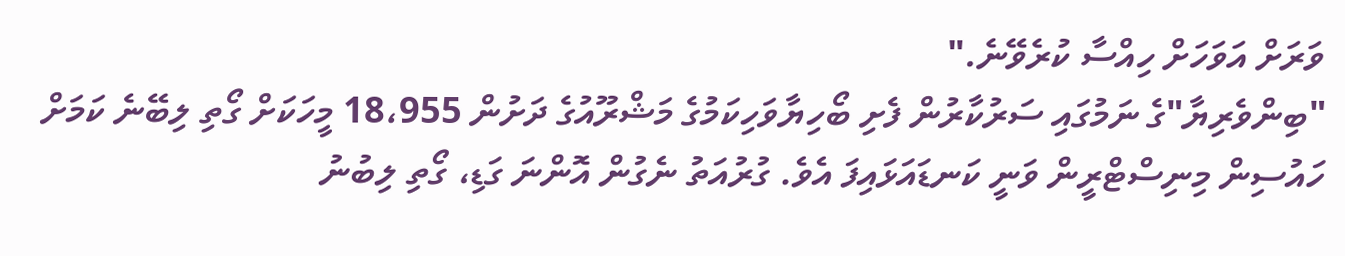ވަރަށް އަވަހަށް ހިއްސާ ކުރެވޭނެ."
"ބިންވެރިޔާ"ގެ ނަމުގައި ސަރުކާރުން ފެށި ބޯހިޔާވަހިކަމުގެ މަޝްރޫއުގެ ދަށުން 18،955 މީހަކަށް ގޯތި ލިބޭނެ ކަމަށް ހައުސިން މިނިސްޓްރީން ވަނީ ކަނޑައަޅައިފަ އެވެ. ގުރުއަތު ނެގުން އޮންނަ ގަޑި، ގޯތި ލިބުނު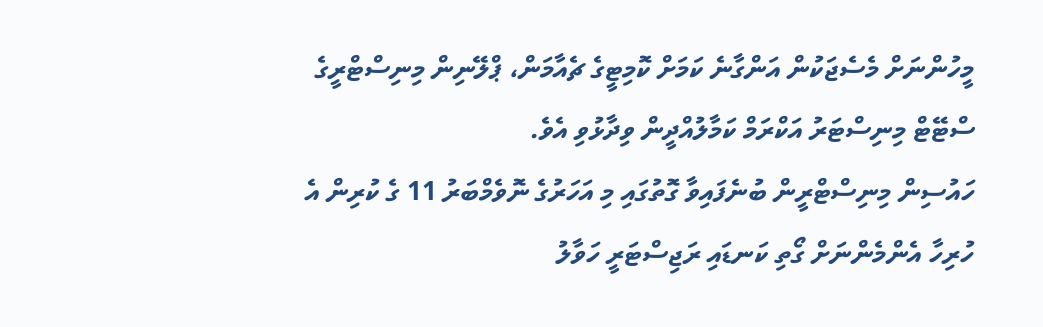މީހުންނަށް މެސެޖަކުން އަންގާނެ ކަމަށް ކޮމިޓީގެ ޗެއާމަން، ޕްލޭނިން މިނިސްޓްރީގެ ސްޓޭޓް މިނިސްޓަރު އަކްރަމް ކަމާލުއްދީން ވިދާޅުވި އެވެ.
ހައުސިން މިނިސްޓްރީން ބުނެފައިވާ ގޮތުގައި މި އަހަރުގެ ނޮވެމްބަރު 11 ގެ ކުރިން އެ ހުރިހާ އެންމެންނަށް ގޯތި ކަނޑައި ރަޖިސްޓަރީ ހަވާލު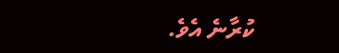ކުރާނެ އެވެ.